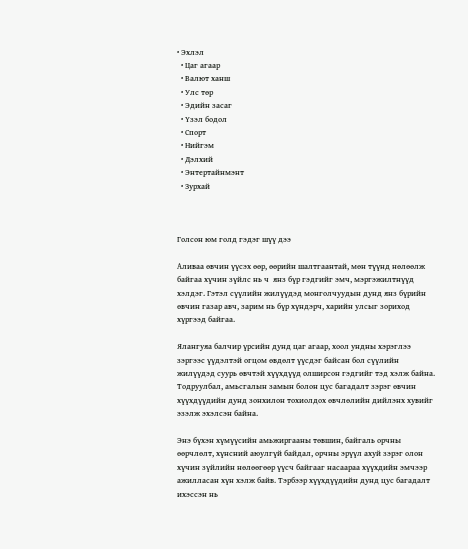• Эхлэл
  • Цаг агаар
  • Валют ханш
  • Улс төр
  • Эдийн засаг
  • Үзэл бодол
  • Спорт
  • Нийгэм
  • Дэлхий
  • Энтертайнмэнт
  • Зурхай



Голсон юм голд гэдэг шүү дээ

Аливаа өвчин үүсэх өөр, өөрийн шалтгаантай, мөн түүнд нөлөөлж байгаа хүчин зүйлс нь ч  янз бүр гэдгийг эмч, мэргэжилтнүүд хэлдэг. Гэтэл сүүлийн жилүүдэд монголчуудын дунд янз бүрийн өвчин газар авч, зарим нь бүр хүндэрч, харийн улсыг зориход хүргээд байгаа.

Ялангуяа балчир үрсийн дунд цаг агаар, хоол ундны хэрэглээ зэргээс үүдэлтэй огцом өвдөлт үүсдэг байсан бол сүүлийн жилүүдэд суурь өвчтэй хүүхдүүд олширсон гэдгийг тэд хэлж байна. Тодруулбал, амьсгалын замын болон цус багадалт зэрэг өвчин хүүхдүүдийн дунд зонхилон тохиолдох өвчлөлийн дийлэнх хувийг эзэлж эхэлсэн байна.

Энэ бүхэн хүмүүсийн амьжиргааны төвшин, байгаль орчны өөрчлөлт, хүнсний аюулгүй байдал, орчны эрүүл ахуй зэрэг олон хүчин зүйлийн нөлөөгөөр үүсч байгааг насаараа хүүхдийн эмчээр ажилласан хүн хэлж байв. Тэрбээр хүүхдүүдийн дунд цус багадалт ихэссэн нь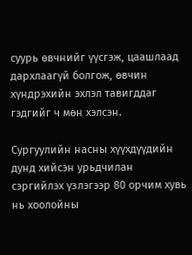суурь өвчнийг үүсгэж, цаашлаад дархлаагүй болгож, өвчин хүндрэхийн эхлэл тавигддаг гэдгийг ч мөн хэлсэн.

Сургуулийн насны хүүхдүүдийн дунд хийсэн урьдчилан сэргийлэх үзлэгээр 80 орчим хувь нь хоолойны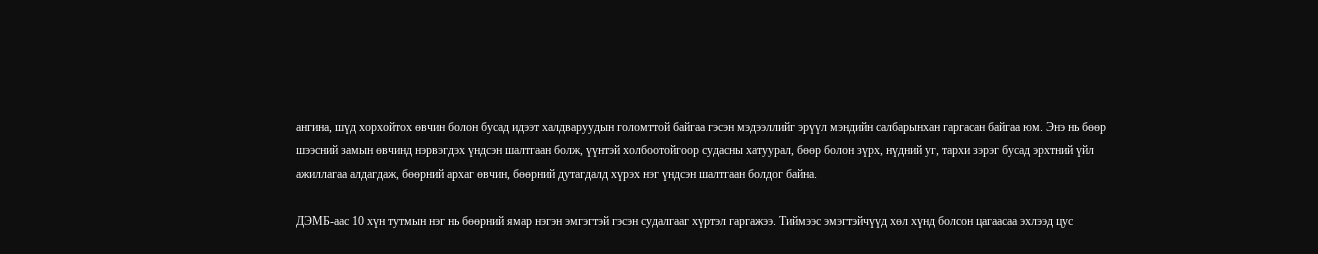ангина, шүд хорхойтох өвчин болон бусад идээт халдваруудын голомттой байгаа гэсэн мэдээллийг эрүүл мэндийн салбарынхан гаргасан байгаа юм. Энэ нь бөөр шээсний замын өвчинд нэрвэгдэх үндсэн шалтгаан болж, үүнтэй холбоотойгоор судасны хатуурал, бөөр болон зүрх, нүдний уг, тархи зэрэг бусад эрхтний үйл ажиллагаа алдагдаж, бөөрний архаг өвчин, бөөрний дутагдалд хүрэх нэг үндсэн шалтгаан болдог байна.

ДЭМБ-аас 10 хүн тутмын нэг нь бөөрний ямар нэгэн эмгэгтэй гэсэн судалгааг хүртэл гаргажээ. Тиймээс эмэгтэйчүүд хөл хүнд болсон цагаасаа эхлээд цус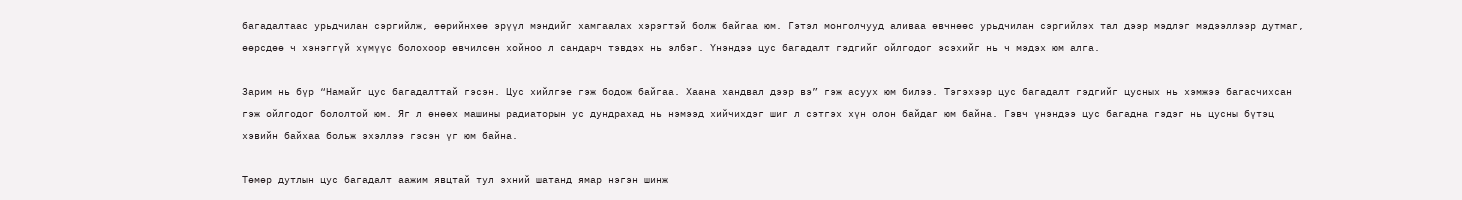багадалтаас урьдчилан сэргийлж, өөрийнхөө эрүүл мэндийг хамгаалах хэрэгтэй болж байгаа юм. Гэтэл монголчууд аливаа өвчнөөс урьдчилан сэргийлэх тал дээр мэдлэг мэдээллээр дутмаг, өөрсдөө ч хэнэггүй хүмүүс болохоор өвчилсөн хойноо л сандарч тэвдэх нь элбэг. Үнэндээ цус багадалт гэдгийг ойлгодог эсэхийг нь ч мэдэх юм алга.

Зарим нь бүр “Намайг цус багадалттай гэсэн. Цус хийлгэе гэж бодож байгаа. Хаана хандвал дээр вэ” гэж асуух юм билээ. Тэгэхээр цус багадалт гэдгийг цусных нь хэмжээ багасчихсан гэж ойлгодог бололтой юм. Яг л өнөөх машины радиаторын ус дундрахад нь нэмээд хийчихдэг шиг л сэтгэх хүн олон байдаг юм байна. Гэвч үнэндээ цус багадна гэдэг нь цусны бүтэц хэвийн байхаа больж эхэллээ гэсэн үг юм байна.

Төмөр дутлын цус багадалт аажим явцтай тул эхний шатанд ямар нэгэн шинж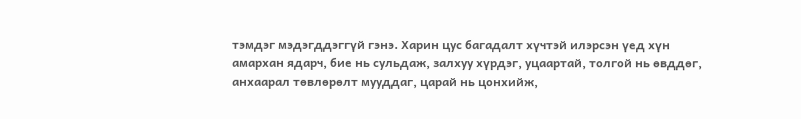тэмдэг мэдэгддэггүй гэнэ. Харин цус багадалт хүчтэй илэрсэн үед хүн амархан ядарч, бие нь сульдаж, залхуу хүрдэг, уцаартай, толгой нь өвддөг, анхаарал төвлөрөлт мууддаг, царай нь цонхийж,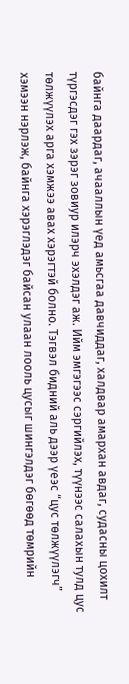байнга даардаг, ачааллын үед амьсгаа давчиддаг, халдвар амархан авдаг, судасны цохилт түргэсдэг гэх зэрэг зовиур илэрч эхэлдэг аж. Ийм эмгэгээс сэргийлэх, түүнээс салахын тулд цус төлжүүлэх арга хэмжээ авах хэрэгтэй болно. Тэгвэл бидний аль дээр үеэс “цус төлжүүлэгч” хэмээн нэрлэж, байнга хэрэглэдэг байсан улаан лооль цусыг шингэлдэг бөгөөд төмрийн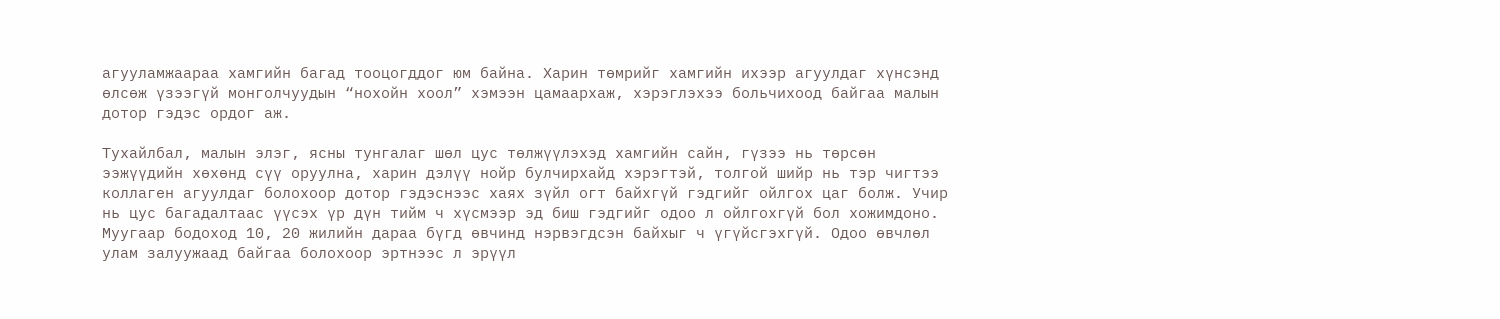агууламжаараа хамгийн багад тооцогддог юм байна. Харин төмрийг хамгийн ихээр агуулдаг хүнсэнд өлсөж үзээгүй монголчуудын “нохойн хоол” хэмээн цамаархаж, хэрэглэхээ больчихоод байгаа малын дотор гэдэс ордог аж.

Тухайлбал, малын элэг, ясны тунгалаг шөл цус төлжүүлэхэд хамгийн сайн, гүзээ нь төрсөн ээжүүдийн хөхөнд сүү оруулна, харин дэлүү нойр булчирхайд хэрэгтэй, толгой шийр нь тэр чигтээ коллаген агуулдаг болохоор дотор гэдэснээс хаях зүйл огт байхгүй гэдгийг ойлгох цаг болж. Учир нь цус багадалтаас үүсэх үр дүн тийм ч хүсмээр эд биш гэдгийг одоо л ойлгохгүй бол хожимдоно. Муугаар бодоход 10, 20 жилийн дараа бүгд өвчинд нэрвэгдсэн байхыг ч үгүйсгэхгүй. Одоо өвчлөл улам залуужаад байгаа болохоор эртнээс л эрүүл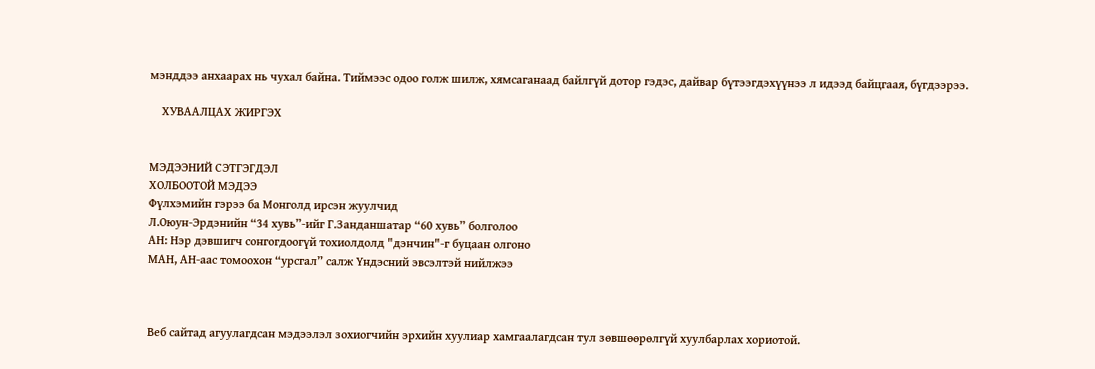мэнддээ анхаарах нь чухал байна. Тиймээс одоо голж шилж, хямсаганаад байлгүй дотор гэдэс, дайвар бүтээгдэхүүнээ л идээд байцгаая, бүгдээрээ.

    ХУВААЛЦАХ ЖИРГЭХ


МЭДЭЭНИЙ СЭТГЭГДЭЛ
ХОЛБООТОЙ МЭДЭЭ
Фүлхэмийн гэрээ ба Монголд ирсэн жуулчид
Л.Оюун-Эрдэнийн “34 хувь”-ийг Г.Занданшатар “60 хувь” болголоо
АН: Нэр дэвшигч сонгогдоогүй тохиолдолд "дэнчин"-г буцаан олгоно
МАН, АН-аас томоохон “урсгал” салж Үндэсний эвсэлтэй нийлжээ



Веб сайтад агуулагдсан мэдээлэл зохиогчийн эрхийн хуулиар хамгаалагдсан тул зөвшөөрөлгүй хуулбарлах хориотой.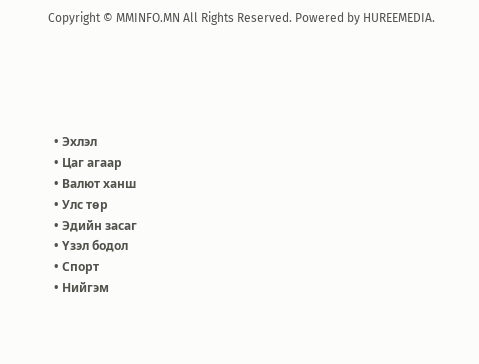Copyright © MMINFO.MN All Rights Reserved. Powered by HUREEMEDIA.





  • Эхлэл
  • Цаг агаар
  • Валют ханш
  • Улс төр
  • Эдийн засаг
  • Үзэл бодол
  • Спорт
  • Нийгэм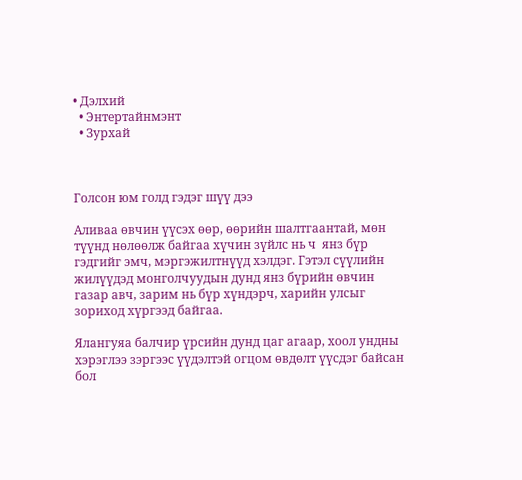• Дэлхий
  • Энтертайнмэнт
  • Зурхай



Голсон юм голд гэдэг шүү дээ

Аливаа өвчин үүсэх өөр, өөрийн шалтгаантай, мөн түүнд нөлөөлж байгаа хүчин зүйлс нь ч  янз бүр гэдгийг эмч, мэргэжилтнүүд хэлдэг. Гэтэл сүүлийн жилүүдэд монголчуудын дунд янз бүрийн өвчин газар авч, зарим нь бүр хүндэрч, харийн улсыг зориход хүргээд байгаа.

Ялангуяа балчир үрсийн дунд цаг агаар, хоол ундны хэрэглээ зэргээс үүдэлтэй огцом өвдөлт үүсдэг байсан бол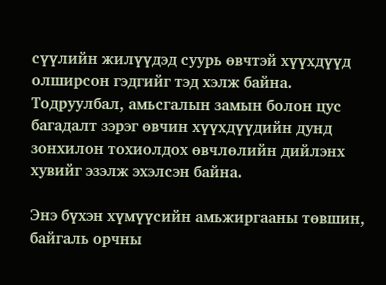сүүлийн жилүүдэд суурь өвчтэй хүүхдүүд олширсон гэдгийг тэд хэлж байна. Тодруулбал, амьсгалын замын болон цус багадалт зэрэг өвчин хүүхдүүдийн дунд зонхилон тохиолдох өвчлөлийн дийлэнх хувийг эзэлж эхэлсэн байна.

Энэ бүхэн хүмүүсийн амьжиргааны төвшин, байгаль орчны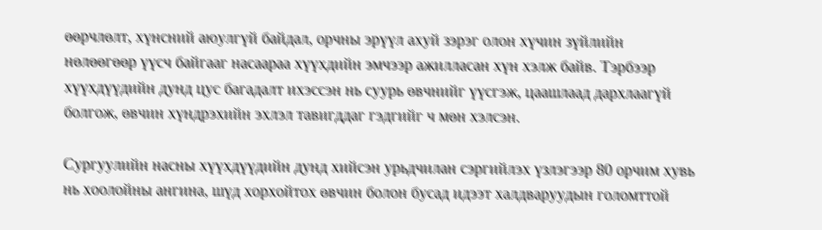өөрчлөлт, хүнсний аюулгүй байдал, орчны эрүүл ахуй зэрэг олон хүчин зүйлийн нөлөөгөөр үүсч байгааг насаараа хүүхдийн эмчээр ажилласан хүн хэлж байв. Тэрбээр хүүхдүүдийн дунд цус багадалт ихэссэн нь суурь өвчнийг үүсгэж, цаашлаад дархлаагүй болгож, өвчин хүндрэхийн эхлэл тавигддаг гэдгийг ч мөн хэлсэн.

Сургуулийн насны хүүхдүүдийн дунд хийсэн урьдчилан сэргийлэх үзлэгээр 80 орчим хувь нь хоолойны ангина, шүд хорхойтох өвчин болон бусад идээт халдваруудын голомттой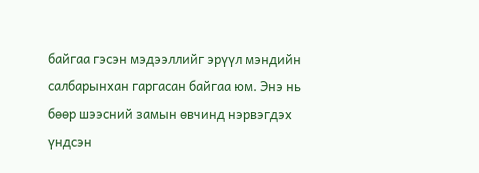байгаа гэсэн мэдээллийг эрүүл мэндийн салбарынхан гаргасан байгаа юм. Энэ нь бөөр шээсний замын өвчинд нэрвэгдэх үндсэн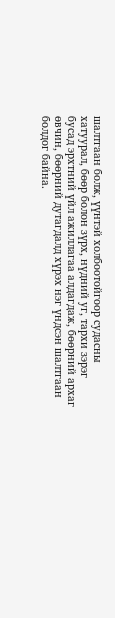шалтгаан болж, үүнтэй холбоотойгоор судасны хатуурал, бөөр болон зүрх, нүдний уг, тархи зэрэг бусад эрхтний үйл ажиллагаа алдагдаж, бөөрний архаг өвчин, бөөрний дутагдалд хүрэх нэг үндсэн шалтгаан болдог байна.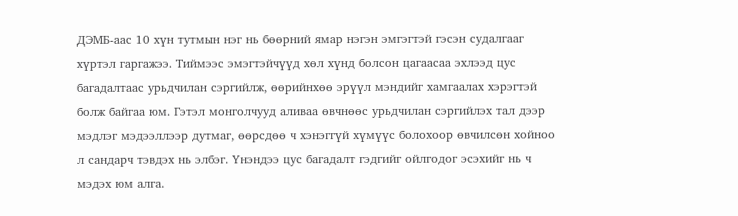ДЭМБ-аас 10 хүн тутмын нэг нь бөөрний ямар нэгэн эмгэгтэй гэсэн судалгааг хүртэл гаргажээ. Тиймээс эмэгтэйчүүд хөл хүнд болсон цагаасаа эхлээд цус багадалтаас урьдчилан сэргийлж, өөрийнхөө эрүүл мэндийг хамгаалах хэрэгтэй болж байгаа юм. Гэтэл монголчууд аливаа өвчнөөс урьдчилан сэргийлэх тал дээр мэдлэг мэдээллээр дутмаг, өөрсдөө ч хэнэггүй хүмүүс болохоор өвчилсөн хойноо л сандарч тэвдэх нь элбэг. Үнэндээ цус багадалт гэдгийг ойлгодог эсэхийг нь ч мэдэх юм алга.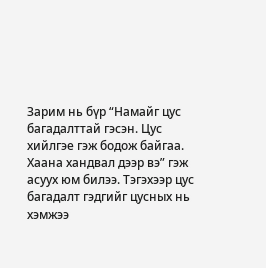Зарим нь бүр “Намайг цус багадалттай гэсэн. Цус хийлгэе гэж бодож байгаа. Хаана хандвал дээр вэ” гэж асуух юм билээ. Тэгэхээр цус багадалт гэдгийг цусных нь хэмжээ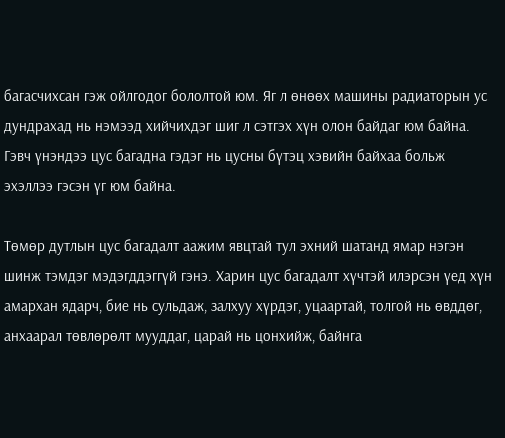багасчихсан гэж ойлгодог бололтой юм. Яг л өнөөх машины радиаторын ус дундрахад нь нэмээд хийчихдэг шиг л сэтгэх хүн олон байдаг юм байна. Гэвч үнэндээ цус багадна гэдэг нь цусны бүтэц хэвийн байхаа больж эхэллээ гэсэн үг юм байна.

Төмөр дутлын цус багадалт аажим явцтай тул эхний шатанд ямар нэгэн шинж тэмдэг мэдэгддэггүй гэнэ. Харин цус багадалт хүчтэй илэрсэн үед хүн амархан ядарч, бие нь сульдаж, залхуу хүрдэг, уцаартай, толгой нь өвддөг, анхаарал төвлөрөлт мууддаг, царай нь цонхийж, байнга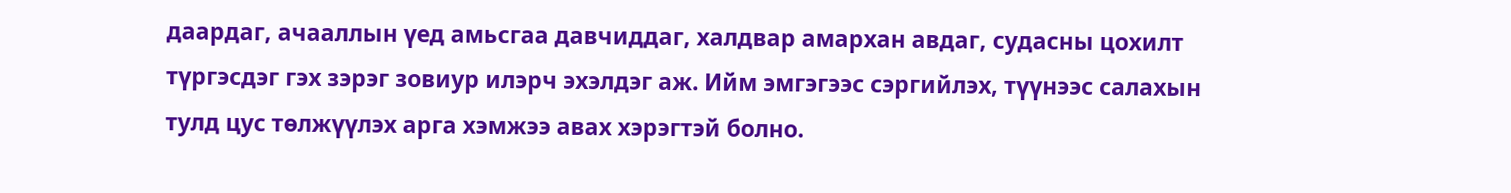даардаг, ачааллын үед амьсгаа давчиддаг, халдвар амархан авдаг, судасны цохилт түргэсдэг гэх зэрэг зовиур илэрч эхэлдэг аж. Ийм эмгэгээс сэргийлэх, түүнээс салахын тулд цус төлжүүлэх арга хэмжээ авах хэрэгтэй болно.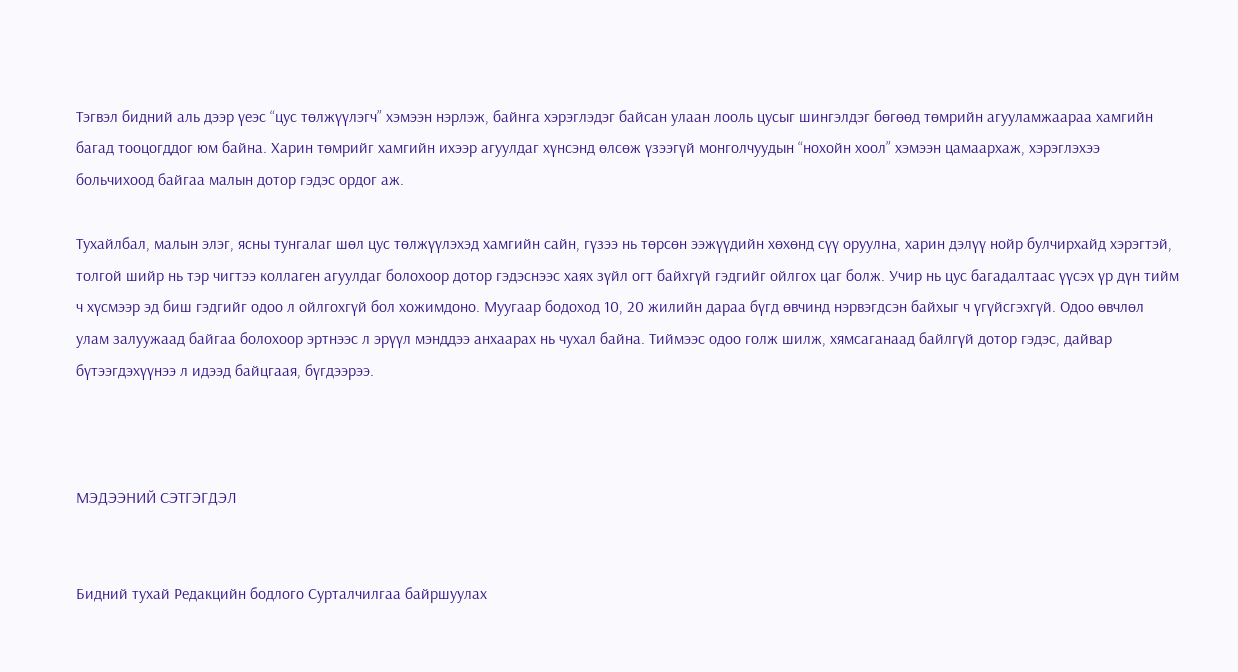Тэгвэл бидний аль дээр үеэс “цус төлжүүлэгч” хэмээн нэрлэж, байнга хэрэглэдэг байсан улаан лооль цусыг шингэлдэг бөгөөд төмрийн агууламжаараа хамгийн багад тооцогддог юм байна. Харин төмрийг хамгийн ихээр агуулдаг хүнсэнд өлсөж үзээгүй монголчуудын “нохойн хоол” хэмээн цамаархаж, хэрэглэхээ больчихоод байгаа малын дотор гэдэс ордог аж.

Тухайлбал, малын элэг, ясны тунгалаг шөл цус төлжүүлэхэд хамгийн сайн, гүзээ нь төрсөн ээжүүдийн хөхөнд сүү оруулна, харин дэлүү нойр булчирхайд хэрэгтэй, толгой шийр нь тэр чигтээ коллаген агуулдаг болохоор дотор гэдэснээс хаях зүйл огт байхгүй гэдгийг ойлгох цаг болж. Учир нь цус багадалтаас үүсэх үр дүн тийм ч хүсмээр эд биш гэдгийг одоо л ойлгохгүй бол хожимдоно. Муугаар бодоход 10, 20 жилийн дараа бүгд өвчинд нэрвэгдсэн байхыг ч үгүйсгэхгүй. Одоо өвчлөл улам залуужаад байгаа болохоор эртнээс л эрүүл мэнддээ анхаарах нь чухал байна. Тиймээс одоо голж шилж, хямсаганаад байлгүй дотор гэдэс, дайвар бүтээгдэхүүнээ л идээд байцгаая, бүгдээрээ.



МЭДЭЭНИЙ СЭТГЭГДЭЛ


Бидний тухай Редакцийн бодлого Сурталчилгаа байршуулах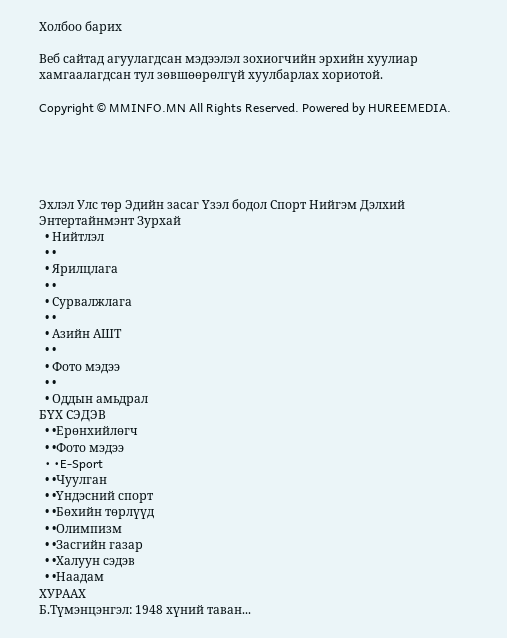Холбоо барих

Веб сайтад агуулагдсан мэдээлэл зохиогчийн эрхийн хуулиар хамгаалагдсан тул зөвшөөрөлгүй хуулбарлах хориотой.

Copyright © MMINFO.MN All Rights Reserved. Powered by HUREEMEDIA.





Эхлэл Улс төр Эдийн засаг Үзэл бодол Спорт Нийгэм Дэлхий Энтертайнмэнт Зурхай
  • Нийтлэл
  • •
  • Ярилцлага
  • •
  • Сурвалжлага
  • •
  • Азийн АШТ
  • •
  • Фото мэдээ
  • •
  • Оддын амьдрал
БҮХ СЭДЭВ
  • •Ерөнхийлөгч
  • •Фото мэдээ
  • •E-Sport
  • •Чуулган
  • •Үндэсний спорт
  • •Бөхийн төрлүүд
  • •Олимпизм
  • •Засгийн газар
  • •Халуун сэдэв
  • •Наадам
ХУРААХ
Б.Түмэнцэнгэл: 1948 хүний таван...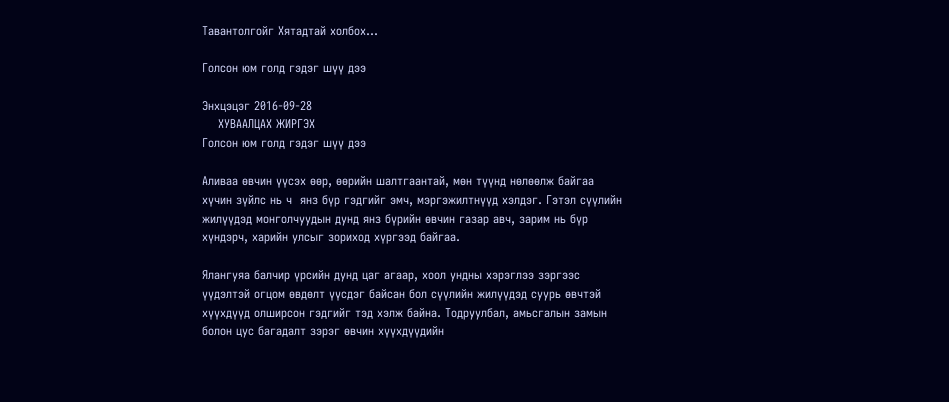Тавантолгойг Хятадтай холбох...

Голсон юм голд гэдэг шүү дээ

Энхцэцэг 2016-09-28
    ХУВААЛЦАХ ЖИРГЭХ
Голсон юм голд гэдэг шүү дээ

Аливаа өвчин үүсэх өөр, өөрийн шалтгаантай, мөн түүнд нөлөөлж байгаа хүчин зүйлс нь ч  янз бүр гэдгийг эмч, мэргэжилтнүүд хэлдэг. Гэтэл сүүлийн жилүүдэд монголчуудын дунд янз бүрийн өвчин газар авч, зарим нь бүр хүндэрч, харийн улсыг зориход хүргээд байгаа.

Ялангуяа балчир үрсийн дунд цаг агаар, хоол ундны хэрэглээ зэргээс үүдэлтэй огцом өвдөлт үүсдэг байсан бол сүүлийн жилүүдэд суурь өвчтэй хүүхдүүд олширсон гэдгийг тэд хэлж байна. Тодруулбал, амьсгалын замын болон цус багадалт зэрэг өвчин хүүхдүүдийн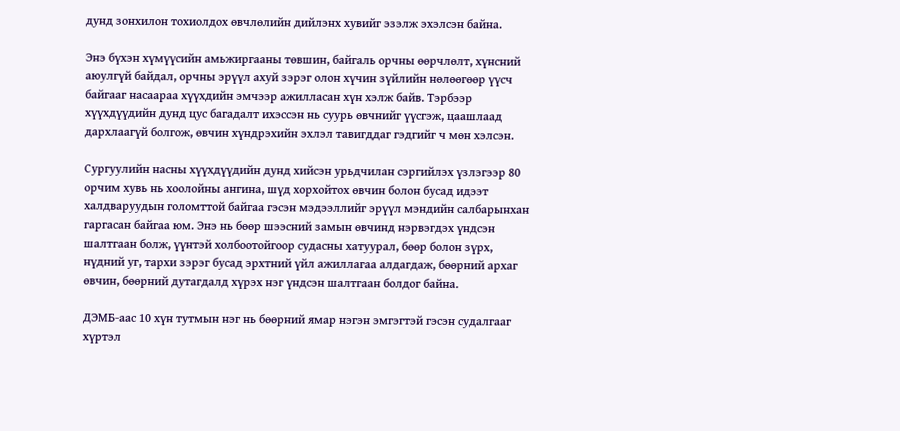дунд зонхилон тохиолдох өвчлөлийн дийлэнх хувийг эзэлж эхэлсэн байна.

Энэ бүхэн хүмүүсийн амьжиргааны төвшин, байгаль орчны өөрчлөлт, хүнсний аюулгүй байдал, орчны эрүүл ахуй зэрэг олон хүчин зүйлийн нөлөөгөөр үүсч байгааг насаараа хүүхдийн эмчээр ажилласан хүн хэлж байв. Тэрбээр хүүхдүүдийн дунд цус багадалт ихэссэн нь суурь өвчнийг үүсгэж, цаашлаад дархлаагүй болгож, өвчин хүндрэхийн эхлэл тавигддаг гэдгийг ч мөн хэлсэн.

Сургуулийн насны хүүхдүүдийн дунд хийсэн урьдчилан сэргийлэх үзлэгээр 80 орчим хувь нь хоолойны ангина, шүд хорхойтох өвчин болон бусад идээт халдваруудын голомттой байгаа гэсэн мэдээллийг эрүүл мэндийн салбарынхан гаргасан байгаа юм. Энэ нь бөөр шээсний замын өвчинд нэрвэгдэх үндсэн шалтгаан болж, үүнтэй холбоотойгоор судасны хатуурал, бөөр болон зүрх, нүдний уг, тархи зэрэг бусад эрхтний үйл ажиллагаа алдагдаж, бөөрний архаг өвчин, бөөрний дутагдалд хүрэх нэг үндсэн шалтгаан болдог байна.

ДЭМБ-аас 10 хүн тутмын нэг нь бөөрний ямар нэгэн эмгэгтэй гэсэн судалгааг хүртэл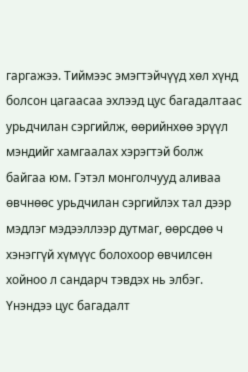гаргажээ. Тиймээс эмэгтэйчүүд хөл хүнд болсон цагаасаа эхлээд цус багадалтаас урьдчилан сэргийлж, өөрийнхөө эрүүл мэндийг хамгаалах хэрэгтэй болж байгаа юм. Гэтэл монголчууд аливаа өвчнөөс урьдчилан сэргийлэх тал дээр мэдлэг мэдээллээр дутмаг, өөрсдөө ч хэнэггүй хүмүүс болохоор өвчилсөн хойноо л сандарч тэвдэх нь элбэг. Үнэндээ цус багадалт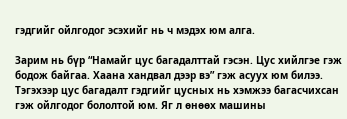гэдгийг ойлгодог эсэхийг нь ч мэдэх юм алга.

Зарим нь бүр “Намайг цус багадалттай гэсэн. Цус хийлгэе гэж бодож байгаа. Хаана хандвал дээр вэ” гэж асуух юм билээ. Тэгэхээр цус багадалт гэдгийг цусных нь хэмжээ багасчихсан гэж ойлгодог бололтой юм. Яг л өнөөх машины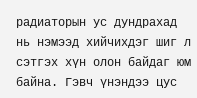радиаторын ус дундрахад нь нэмээд хийчихдэг шиг л сэтгэх хүн олон байдаг юм байна. Гэвч үнэндээ цус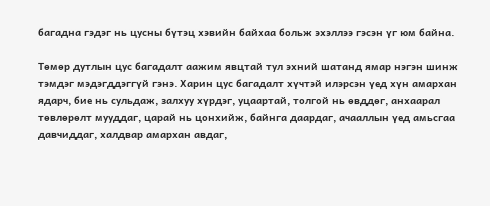багадна гэдэг нь цусны бүтэц хэвийн байхаа больж эхэллээ гэсэн үг юм байна.

Төмөр дутлын цус багадалт аажим явцтай тул эхний шатанд ямар нэгэн шинж тэмдэг мэдэгддэггүй гэнэ. Харин цус багадалт хүчтэй илэрсэн үед хүн амархан ядарч, бие нь сульдаж, залхуу хүрдэг, уцаартай, толгой нь өвддөг, анхаарал төвлөрөлт мууддаг, царай нь цонхийж, байнга даардаг, ачааллын үед амьсгаа давчиддаг, халдвар амархан авдаг,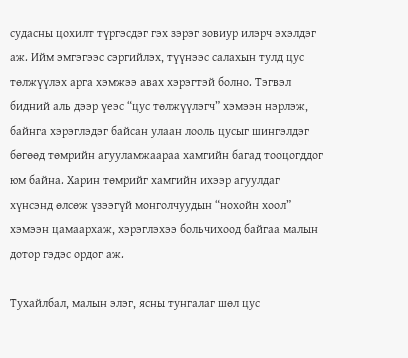судасны цохилт түргэсдэг гэх зэрэг зовиур илэрч эхэлдэг аж. Ийм эмгэгээс сэргийлэх, түүнээс салахын тулд цус төлжүүлэх арга хэмжээ авах хэрэгтэй болно. Тэгвэл бидний аль дээр үеэс “цус төлжүүлэгч” хэмээн нэрлэж, байнга хэрэглэдэг байсан улаан лооль цусыг шингэлдэг бөгөөд төмрийн агууламжаараа хамгийн багад тооцогддог юм байна. Харин төмрийг хамгийн ихээр агуулдаг хүнсэнд өлсөж үзээгүй монголчуудын “нохойн хоол” хэмээн цамаархаж, хэрэглэхээ больчихоод байгаа малын дотор гэдэс ордог аж.

Тухайлбал, малын элэг, ясны тунгалаг шөл цус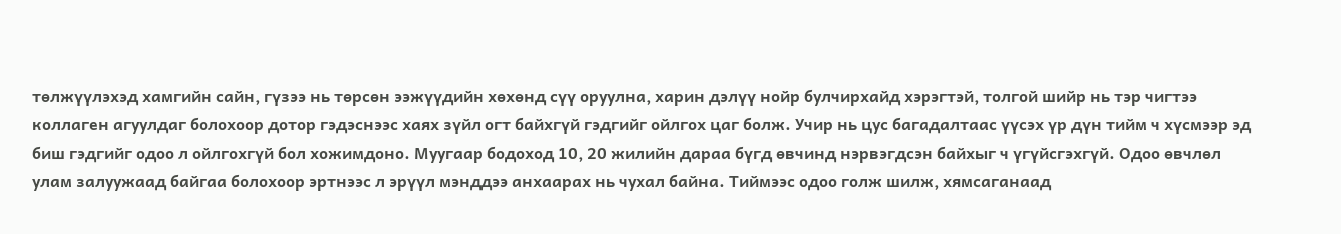төлжүүлэхэд хамгийн сайн, гүзээ нь төрсөн ээжүүдийн хөхөнд сүү оруулна, харин дэлүү нойр булчирхайд хэрэгтэй, толгой шийр нь тэр чигтээ коллаген агуулдаг болохоор дотор гэдэснээс хаях зүйл огт байхгүй гэдгийг ойлгох цаг болж. Учир нь цус багадалтаас үүсэх үр дүн тийм ч хүсмээр эд биш гэдгийг одоо л ойлгохгүй бол хожимдоно. Муугаар бодоход 10, 20 жилийн дараа бүгд өвчинд нэрвэгдсэн байхыг ч үгүйсгэхгүй. Одоо өвчлөл улам залуужаад байгаа болохоор эртнээс л эрүүл мэнддээ анхаарах нь чухал байна. Тиймээс одоо голж шилж, хямсаганаад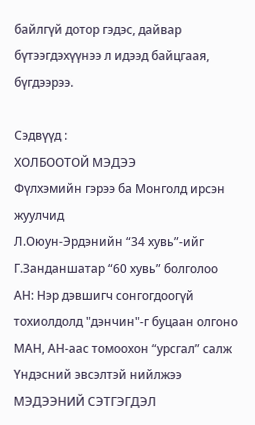байлгүй дотор гэдэс, дайвар бүтээгдэхүүнээ л идээд байцгаая, бүгдээрээ.

Сэдвүүд :
ХОЛБООТОЙ МЭДЭЭ
Фүлхэмийн гэрээ ба Монголд ирсэн жуулчид
Л.Оюун-Эрдэнийн “34 хувь”-ийг Г.Занданшатар “60 хувь” болголоо
АН: Нэр дэвшигч сонгогдоогүй тохиолдолд "дэнчин"-г буцаан олгоно
МАН, АН-аас томоохон “урсгал” салж Үндэсний эвсэлтэй нийлжээ
МЭДЭЭНИЙ СЭТГЭГДЭЛ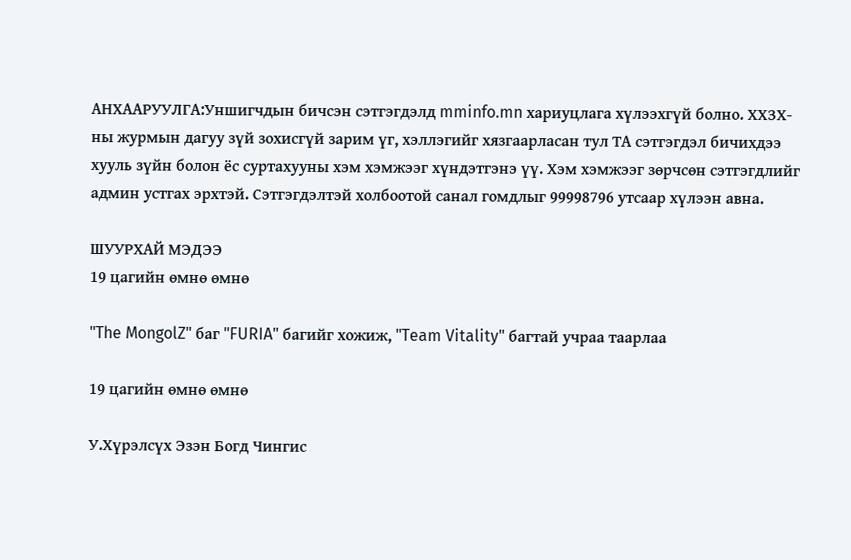АНХААРУУЛГА:Уншигчдын бичсэн сэтгэгдэлд mminfo.mn хариуцлага хүлээхгүй болно. ХХЗХ-ны журмын дагуу зүй зохисгүй зарим үг, хэллэгийг хязгаарласан тул ТА сэтгэгдэл бичихдээ хууль зүйн болон ёс суртахууны хэм хэмжээг хүндэтгэнэ үү. Хэм хэмжээг зөрчсөн сэтгэгдлийг админ устгах эрхтэй. Сэтгэгдэлтэй холбоотой санал гомдлыг 99998796 утсаар хүлээн авна.

ШУУРХАЙ МЭДЭЭ
19 цагийн өмнө өмнө

"The MongolZ" баг "FURIA" багийг хожиж, "Team Vitality" багтай учраа таарлаа

19 цагийн өмнө өмнө

У.Хүрэлсүх Эзэн Богд Чингис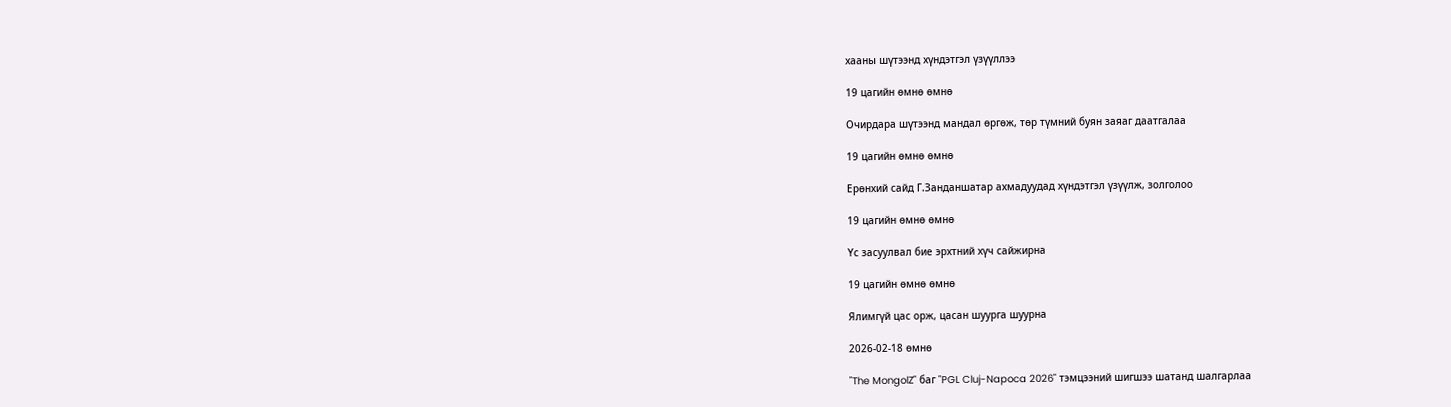хааны шүтээнд хүндэтгэл үзүүллээ

19 цагийн өмнө өмнө

Очирдара шүтээнд мандал өргөж, төр түмний буян заяаг даатгалаа

19 цагийн өмнө өмнө

Ерөнхий сайд Г.Занданшатар ахмадуудад хүндэтгэл үзүүлж, золголоо

19 цагийн өмнө өмнө

Үс засуулвал бие эрхтний хүч сайжирна

19 цагийн өмнө өмнө

Ялимгүй цас орж, цасан шуурга шуурна

2026-02-18 өмнө

"The MongolZ" баг "PGL Cluj-Napoca 2026" тэмцээний шигшээ шатанд шалгарлаа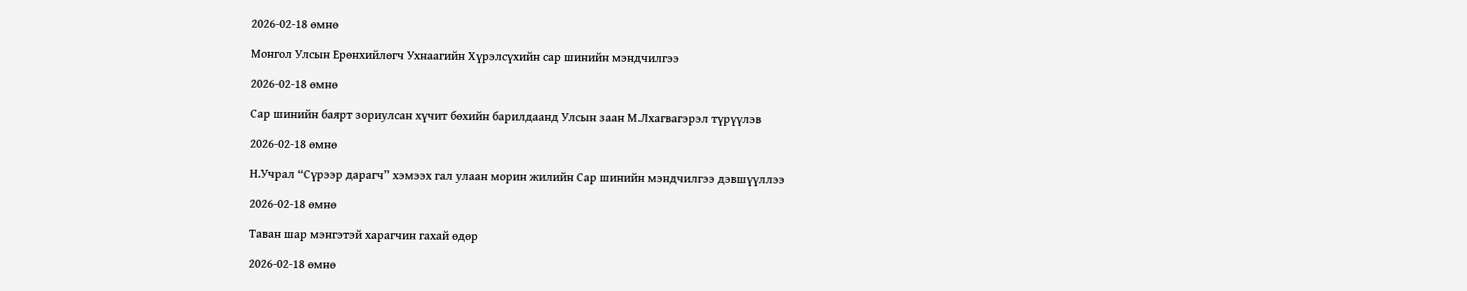2026-02-18 өмнө

Монгол Улсын Ерөнхийлөгч Ухнаагийн Хүрэлсүхийн сар шинийн мэндчилгээ

2026-02-18 өмнө

Сар шинийн баярт зориулсан хүчит бөхийн барилдаанд Улсын заан М.Лхагвагэрэл түрүүлэв

2026-02-18 өмнө

Н.Учрал “Сүрээр дарагч” хэмээх гал улаан морин жилийн Сар шинийн мэндчилгээ дэвшүүллээ

2026-02-18 өмнө

Таван шар мэнгэтэй харагчин гахай өдөр

2026-02-18 өмнө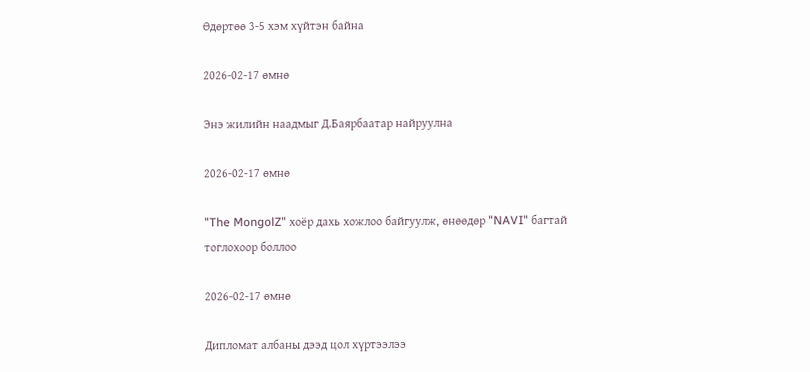Өдөртөө 3-5 хэм хүйтэн байна

2026-02-17 өмнө

Энэ жилийн наадмыг Д.Баярбаатар найруулна

2026-02-17 өмнө

"The MongolZ" хоёр дахь хожлоо байгуулж, өнөөдөр "NAVI" багтай тоглохоор боллоо

2026-02-17 өмнө

Дипломат албаны дээд цол хүртээлээ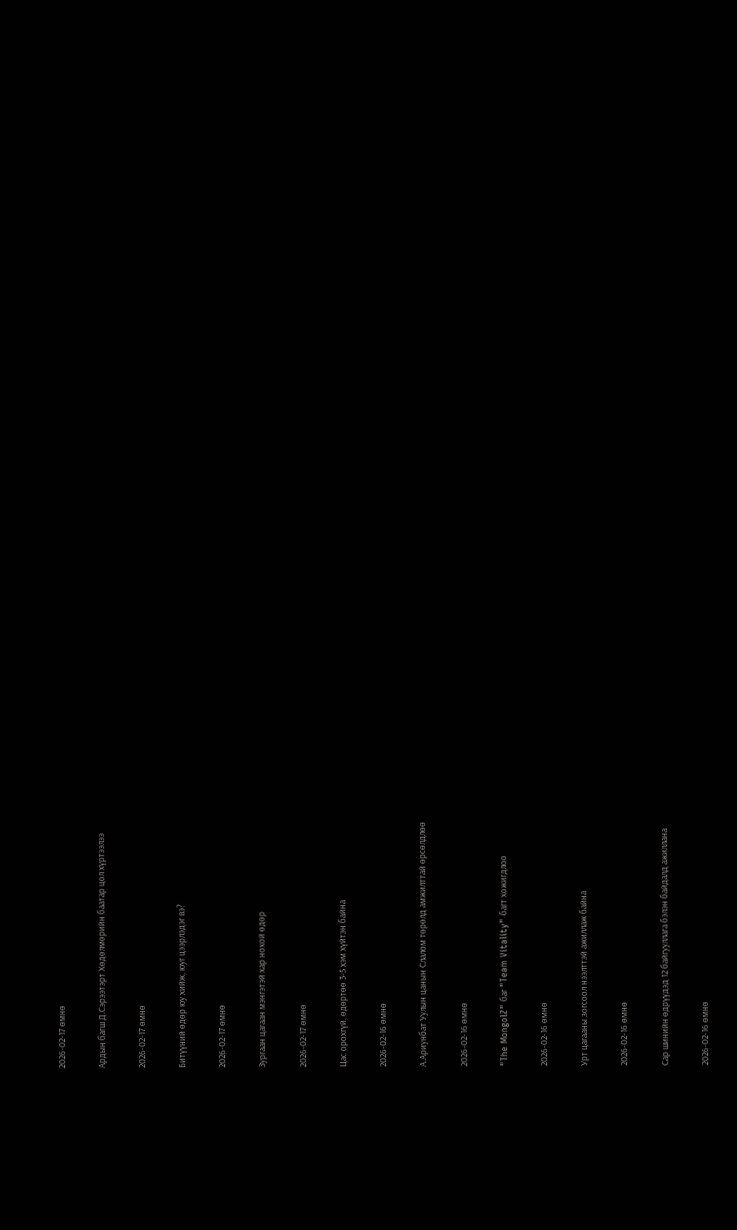2026-02-17 өмнө

Ардын багш Д.Сэрээтэрт Хөдөлмөрийн баатар цол хүртээлээ

2026-02-17 өмнө

Битүүний өдөр юу хийж, юуг цээрлэдэг вэ?

2026-02-17 өмнө

Зургаан цагаан мэнгэтэй хар нохой өдөр

2026-02-17 өмнө

Цас орохгүй, өдөртөө 3-5 хэм хүйтэн байна

2026-02-16 өмнө

А.Ариунбат Уулын цанын Слалом төрөлд амжилттай өрсөлдлөө

2026-02-16 өмнө

"The MongolZ" баг "Team Vitality" багт хожигдлоо

2026-02-16 өмнө

Урт цагааны зогсоол нээлттэй ажиллаж байна

2026-02-16 өмнө

Сар шинийн өдрүүдэд 12 байгууллага бэлэн байдалд ажиллана

2026-02-16 өмнө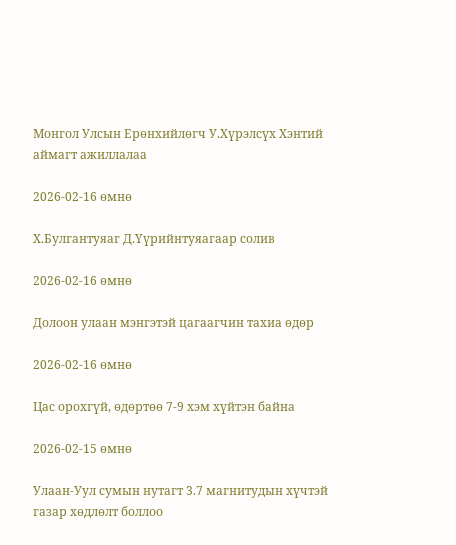Монгол Улсын Ерөнхийлөгч У.Хүрэлсүх Хэнтий аймагт ажиллалаа

2026-02-16 өмнө

Х.Булгантуяаг Д.Үүрийнтуяагаар солив

2026-02-16 өмнө

Долоон улаан мэнгэтэй цагаагчин тахиа өдөр

2026-02-16 өмнө

Цас орохгүй, өдөртөө 7-9 хэм хүйтэн байна

2026-02-15 өмнө

Улаан-Уул сумын нутагт 3.7 магнитудын хүчтэй газар хөдлөлт боллоо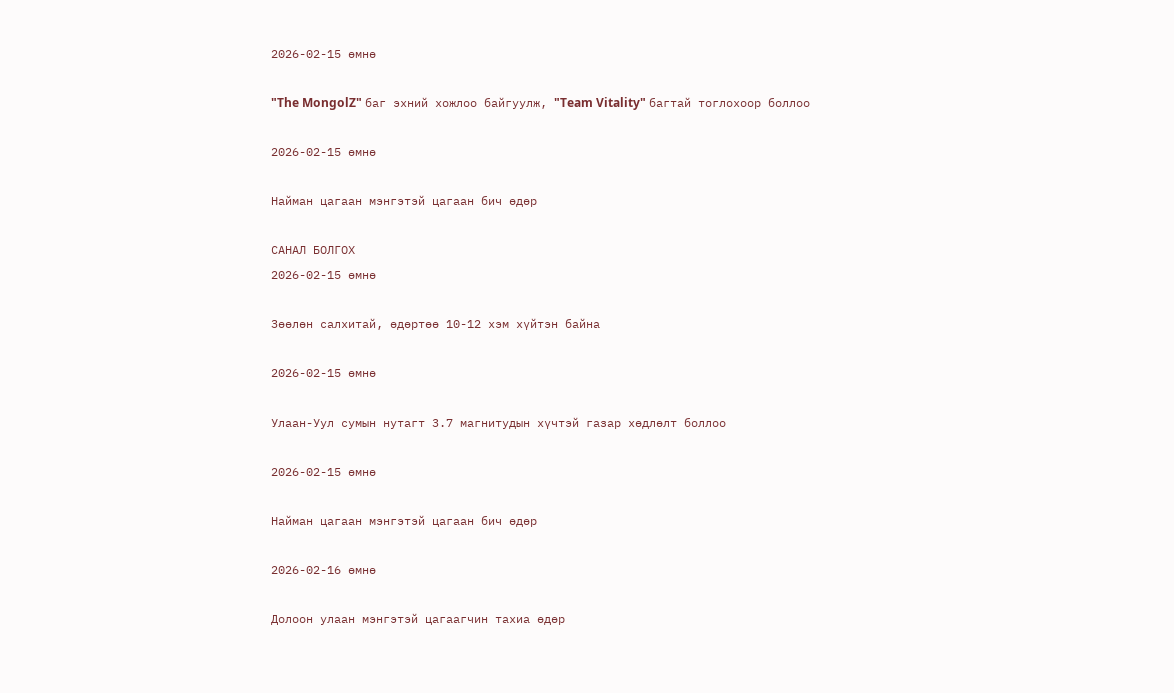2026-02-15 өмнө

"The MongolZ" баг эхний хожлоо байгуулж, "Team Vitality" багтай тоглохоор боллоо

2026-02-15 өмнө

Найман цагаан мэнгэтэй цагаан бич өдөр

САНАЛ БОЛГОХ
2026-02-15 өмнө

Зөөлөн салхитай, өдөртөө 10-12 хэм хүйтэн байна

2026-02-15 өмнө

Улаан-Уул сумын нутагт 3.7 магнитудын хүчтэй газар хөдлөлт боллоо

2026-02-15 өмнө

Найман цагаан мэнгэтэй цагаан бич өдөр

2026-02-16 өмнө

Долоон улаан мэнгэтэй цагаагчин тахиа өдөр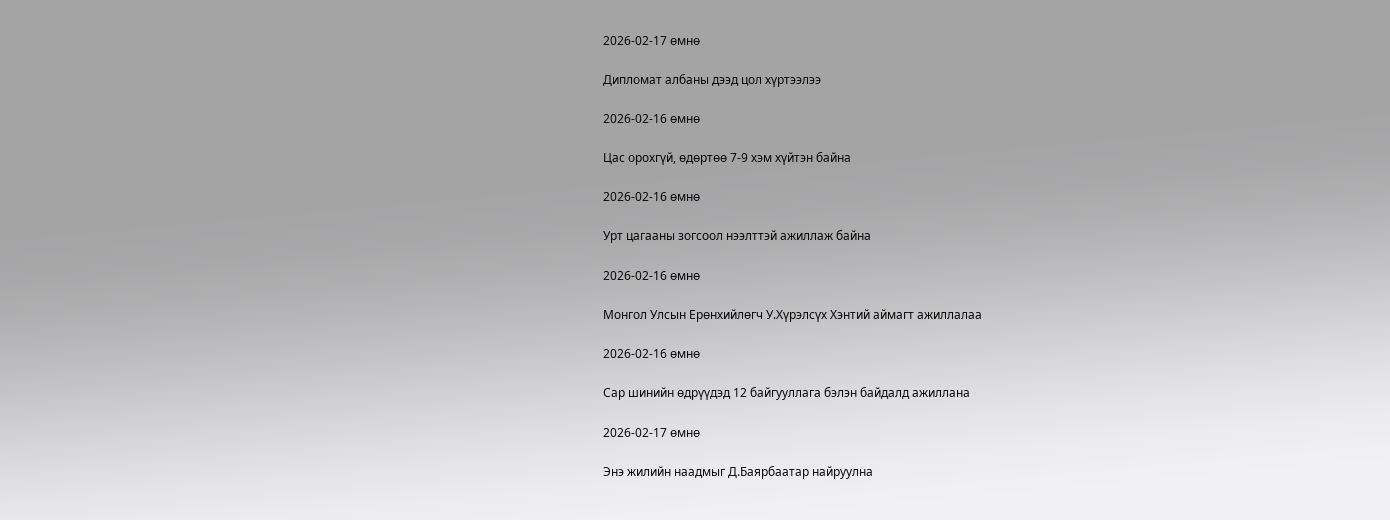2026-02-17 өмнө

Дипломат албаны дээд цол хүртээлээ

2026-02-16 өмнө

Цас орохгүй, өдөртөө 7-9 хэм хүйтэн байна

2026-02-16 өмнө

Урт цагааны зогсоол нээлттэй ажиллаж байна

2026-02-16 өмнө

Монгол Улсын Ерөнхийлөгч У.Хүрэлсүх Хэнтий аймагт ажиллалаа

2026-02-16 өмнө

Сар шинийн өдрүүдэд 12 байгууллага бэлэн байдалд ажиллана

2026-02-17 өмнө

Энэ жилийн наадмыг Д.Баярбаатар найруулна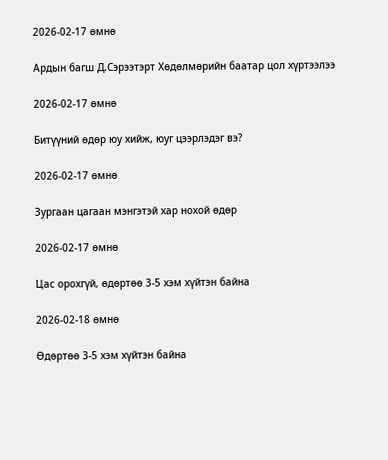2026-02-17 өмнө

Ардын багш Д.Сэрээтэрт Хөдөлмөрийн баатар цол хүртээлээ

2026-02-17 өмнө

Битүүний өдөр юу хийж, юуг цээрлэдэг вэ?

2026-02-17 өмнө

Зургаан цагаан мэнгэтэй хар нохой өдөр

2026-02-17 өмнө

Цас орохгүй, өдөртөө 3-5 хэм хүйтэн байна

2026-02-18 өмнө

Өдөртөө 3-5 хэм хүйтэн байна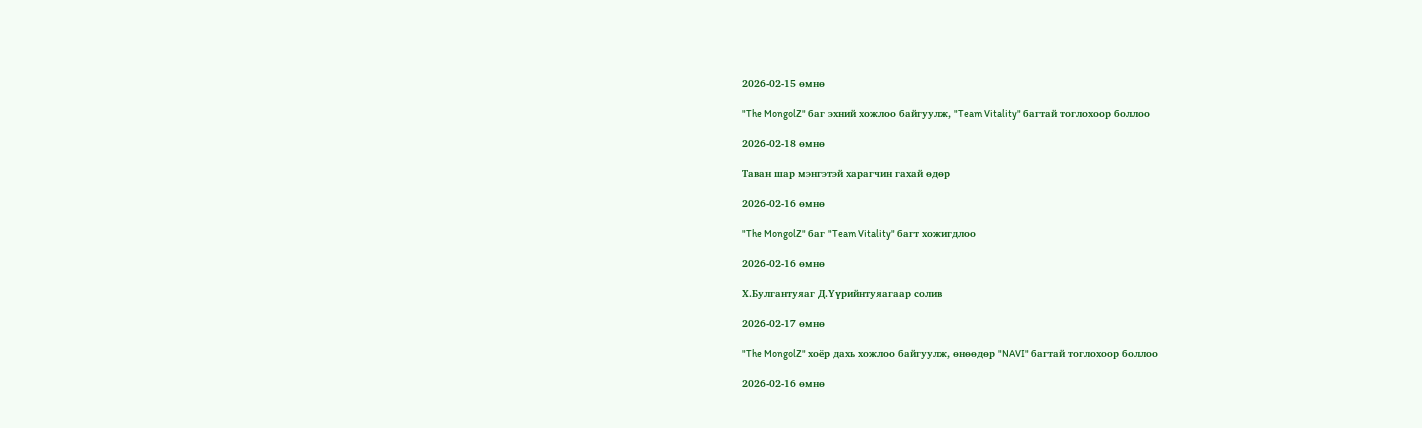2026-02-15 өмнө

"The MongolZ" баг эхний хожлоо байгуулж, "Team Vitality" багтай тоглохоор боллоо

2026-02-18 өмнө

Таван шар мэнгэтэй харагчин гахай өдөр

2026-02-16 өмнө

"The MongolZ" баг "Team Vitality" багт хожигдлоо

2026-02-16 өмнө

Х.Булгантуяаг Д.Үүрийнтуяагаар солив

2026-02-17 өмнө

"The MongolZ" хоёр дахь хожлоо байгуулж, өнөөдөр "NAVI" багтай тоглохоор боллоо

2026-02-16 өмнө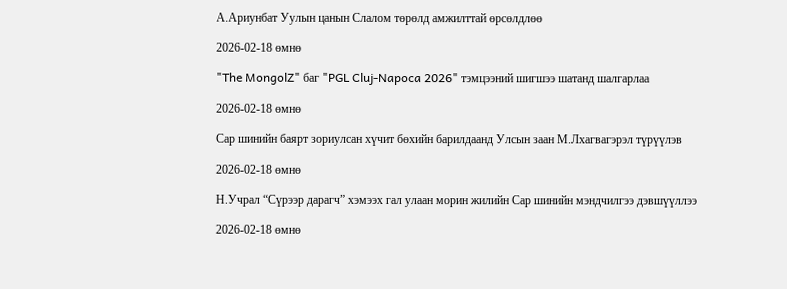А.Ариунбат Уулын цанын Слалом төрөлд амжилттай өрсөлдлөө

2026-02-18 өмнө

"The MongolZ" баг "PGL Cluj-Napoca 2026" тэмцээний шигшээ шатанд шалгарлаа

2026-02-18 өмнө

Сар шинийн баярт зориулсан хүчит бөхийн барилдаанд Улсын заан М.Лхагвагэрэл түрүүлэв

2026-02-18 өмнө

Н.Учрал “Сүрээр дарагч” хэмээх гал улаан морин жилийн Сар шинийн мэндчилгээ дэвшүүллээ

2026-02-18 өмнө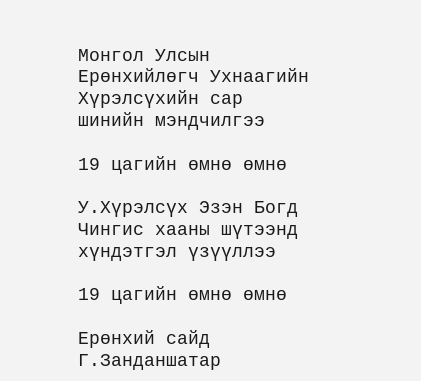Монгол Улсын Ерөнхийлөгч Ухнаагийн Хүрэлсүхийн сар шинийн мэндчилгээ

19 цагийн өмнө өмнө

У.Хүрэлсүх Эзэн Богд Чингис хааны шүтээнд хүндэтгэл үзүүллээ

19 цагийн өмнө өмнө

Ерөнхий сайд Г.Занданшатар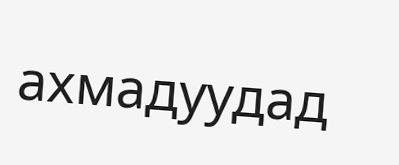ахмадуудад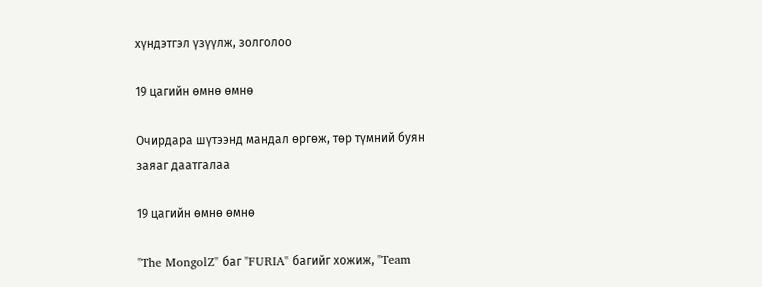хүндэтгэл үзүүлж, золголоо

19 цагийн өмнө өмнө

Очирдара шүтээнд мандал өргөж, төр түмний буян заяаг даатгалаа

19 цагийн өмнө өмнө

"The MongolZ" баг "FURIA" багийг хожиж, "Team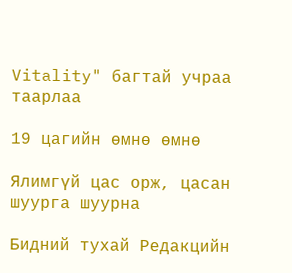Vitality" багтай учраа таарлаа

19 цагийн өмнө өмнө

Ялимгүй цас орж, цасан шуурга шуурна

Бидний тухай Редакцийн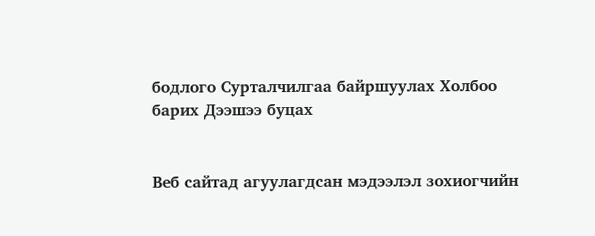бодлого Сурталчилгаа байршуулах Холбоо барих Дээшээ буцах


Веб сайтад агуулагдсан мэдээлэл зохиогчийн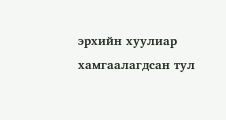эрхийн хуулиар хамгаалагдсан тул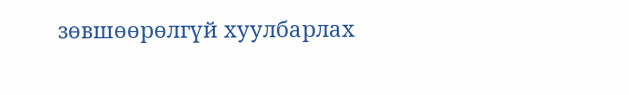зөвшөөрөлгүй хуулбарлах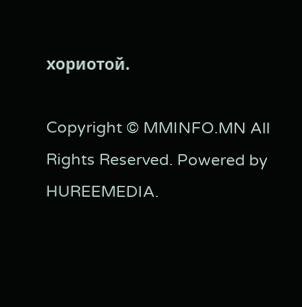хориотой.

Copyright © MMINFO.MN All Rights Reserved. Powered by HUREEMEDIA.